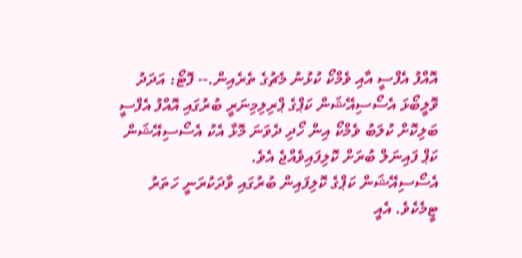އޮއްފު އެފްސީ އާއި ވެމްކޯ ކުޅުނު މެޗުގެ ތެރެއިން.-- ފޮޓޯ: އަދަދު
ވޮލީބޯޅަ އެސޯސިއޭޝަން ކަޕްގެ ޕްރިލިމިނަރީ ބުރުގައި އޮއްފު އެފްސީ ބަލިކޮށް ކުލަބު ވެމްކޯ އިން ހޯދި ދެވަނަ މޮޅާ އެކު އެސޯސިއޭޝަން ކަޕް ފައިނަލް ބުރަށް ކޮލިފައިވެއްޖެ އެވެ.
އެސޯސިއޭޝަން ކަޕްގެ ކޮލިފައިން ބުރުގައި ވާދަކުރަނީ ހަތަރު ޓީމެކެވެ. އެއީ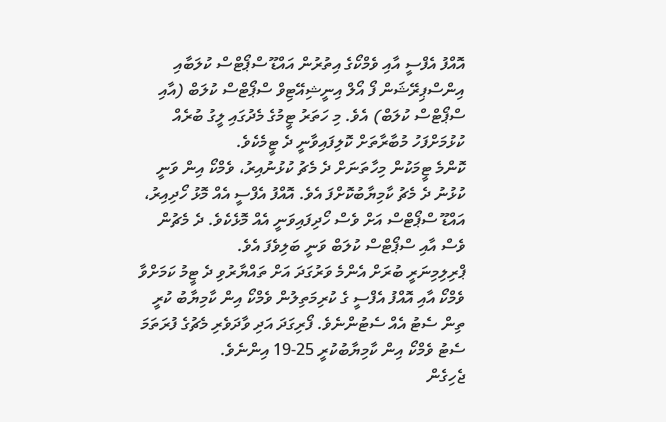އޮއްފު އެފްސީ އާއި ވެމްކޯގެ އިތުރުން އައްޑޫ ސްޕޯޓްސް ކުލަބާއި އިންސްޕިރޭޝަން ފޯ އޯލް އިނީޝިއޭޓިވް ސްޕޯޓްސް ކުލަބް (އާއި ސްޕޯޓްސް ކުލަބް) އެވެ. މި ހަތަރު ޓީމުގެ މެދުގައި ލީގު ބުރެއް ކުޅުމަށްފަހު މުބާރާތަށް ކޮލިފައިވާނީ ދެ ޓީމެކެވެ.
ކޮންމެ ޓީމަކުން މިހާތަނަށް ދެ މެޗު ކުޅުނުއިރު، ވެމްކޯ އިން ވަނީ ކުޅުނު ދެ މެޗު ކާމިޔާބުކޮށްފަ އެވެ. އޮއްފު އެފްސީ އެއް މޮޅު ހޯދިއިރު، އައްޑޫ ސްޕޯޓްސް އަށް ވެސް ހޯދިފައިވަނީ އެއް މޮޅެކެވެ. ދެ މެޗުން ވެސް އާއި ސްޕޯޓްސް ކުލަބް ވަނީ ބަލިވެފަ އެވެ.
ޕްރިލިމިނަރީ ބުރަށް އެންމެ ވަރުގަދަ އަށް ތައްޔާރުވި ދެ ޓީމު ކަމަށްވާ ވެމްކޯ އާއި އޮއްފު އެފްސީ ގެ ކުރިމަތިލުން ވެމްކޯ އިން ކާމިޔާބު ކުރީ ތިން ސެޓު އެއް ސެޓުންނެވެ. ފޯރިގަދަ އަދި ވާދަވެރި މެޗުގެ ފުރަތަމަ ސެޓު ވެމްކޯ އިން ކާމިޔާބުކުރީ 25-19 އިންނެވެ.
ޖެހިގެން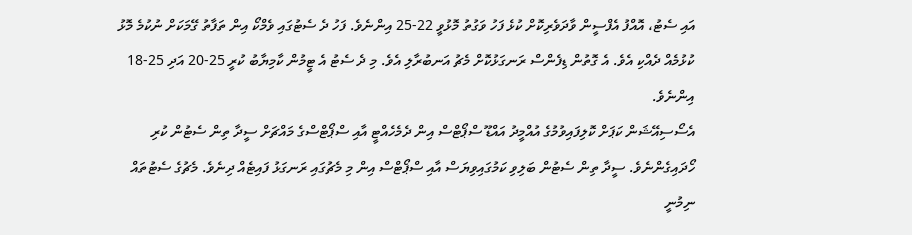އައި ސެޓު، އޮއްފު އެފްސީން ވާދަވެރިކޮށް ކުޅެ ފަހު ވަގުތު މޮޅުވީ 22-25 އިންނެވެ. ފަހު ދެ ސެޓުގައި ވެމްކޯ އިން ތަފާތު ގޭމަކަށް ނުކުމެ މޮޅު ކުޅުމެއް ދެއްކި އެވެ. އެ ގޮތުން ޑިފެންސް ރަނގަޅުކޮށް މެޗު އަނބުރާލި އެވެ. މި ދެ ސެޓު އެ ޓީމުން ކާމިޔާބު ކުރީ 25-20 އަދި 25-18 އިންނެވެ.
އެސޯސިއޭޝަން ކަޕަށް ކޮލިފައިވުމުގެ އުއްމީދު އައްޑޫ ސްޕޯޓްސް އިން ދެމެހެއްޓީ އާއި ސްޕޯޓްސްގެ މައްޗަށް ސީދާ ތިން ސެޓުން ކުރި ހޯދައިގެންނެވެ. ސީދާ ތިން ސެޓުން ބަލިވި ކަމުގައިވިޔަސް އާއި ސްޕޯޓްސް އިން މި މެޗުގައި ރަނގަޅު ފައިޓެއް ދިނެވެ. މެޗުގެ ސެޓުތައް ނިމުނީ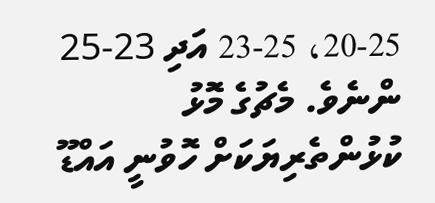20-25، 23-25 އަދި 23-25 ންނެވެ. މެޗުގެ މޮޅު ކުޅުންތެރިޔަކަށް ހޮވުނީ އައްޑޫ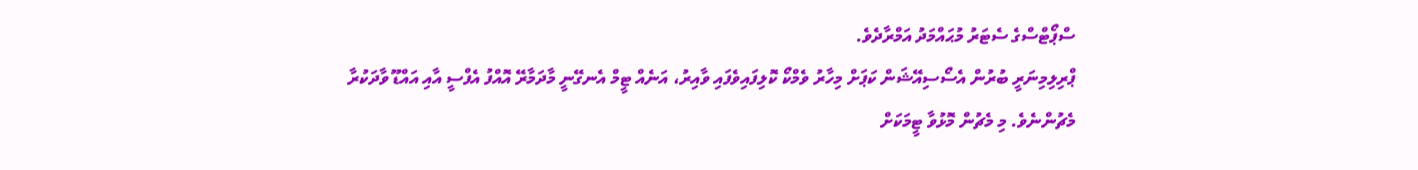ސްޕޯޓްސްގެ ސެޓަރު މުޙައްމަދު އަމްރާދެވެ.
ޕްރިލިމިނަރީ ބުރުން އެސޯސިއޭޝަން ކަޕަށް މިހާރު ވެމްކޯ ކޮލިފައިވެފައި ވާއިރު، އަނެއް ޓީމް އެނގޭނީ މާދަމާރޭ އޮއްފު އެފްސީ އާއި އައްޑޫ ވާދަކުރާ މެޗުންނެވެ. މި މެޗުން މޮޅުވާ ޓީމަކަށް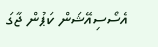އެސޯސިއޭޝަން ކަޕުން ޖާގަ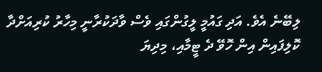ލިބޭނެ އެވެ. އަދި ގައުމީ ލީގުންގައި ވެސް ވާދަކުރާނީ މިހާރު ކުރިއަށްދާ ކޮލިފައިން އިން ހޮވޭ ދެ ޓީމާއި، މިދިޔަ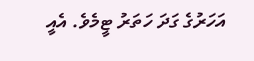އަހަރުގެ ގަދަ ހަތަރު ޓީމެވެ. އެއީ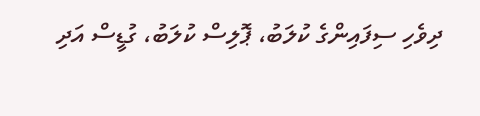ދިވެހި ސިފައިންގެ ކުލަބު، ޕޮލިސް ކުލަބު، ގުޑީސް އަދި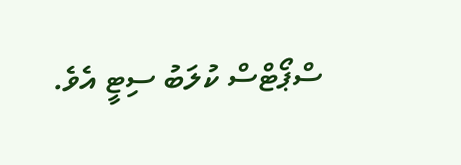ސްޕޯޓްސް ކުލަބު ސިޓީ އެވެ.